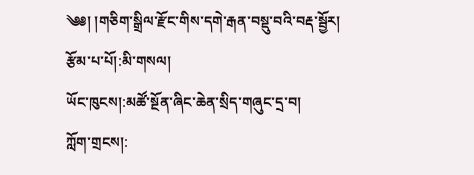༄༅། །གཅིག་སྒྲིལ་རྫོང་གིས་དགེ་རྒན་བསྡུ་བའི་བརྡ་སྦྱོར།
རྩོམ་པ་པོ།:མི་གསལ།
ཡོང་ཁུངས།:མཚོ་སྔོན་ཞིང་ཆེན་སྲིད་གཞུང་དྲ་བ།
ཀློག་གྲངས།: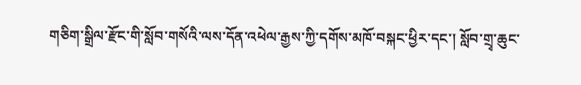གཅིག་སྒྲིལ་རྫོང་གི་སློབ་གསོའི་ལས་དོན་འཕེལ་རྒྱས་ཀྱི་དགོས་མཁོ་བསྐང་ཕྱིར་དང་། སློབ་གྲྭ་ཆུང་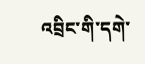འབྲིང་གི་དགེ་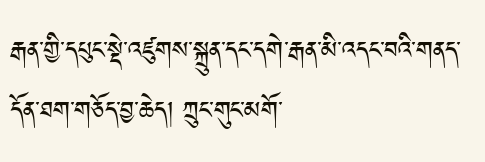རྒན་གྱི་དཔུང་སྡེ་འཛུགས་སྐྲུན་དང་དགེ་རྒན་མི་འདང་བའི་གནད་དོན་ཐག་གཅོད་བྱ་ཆེད། ཀྲུང་གུང་མགོ་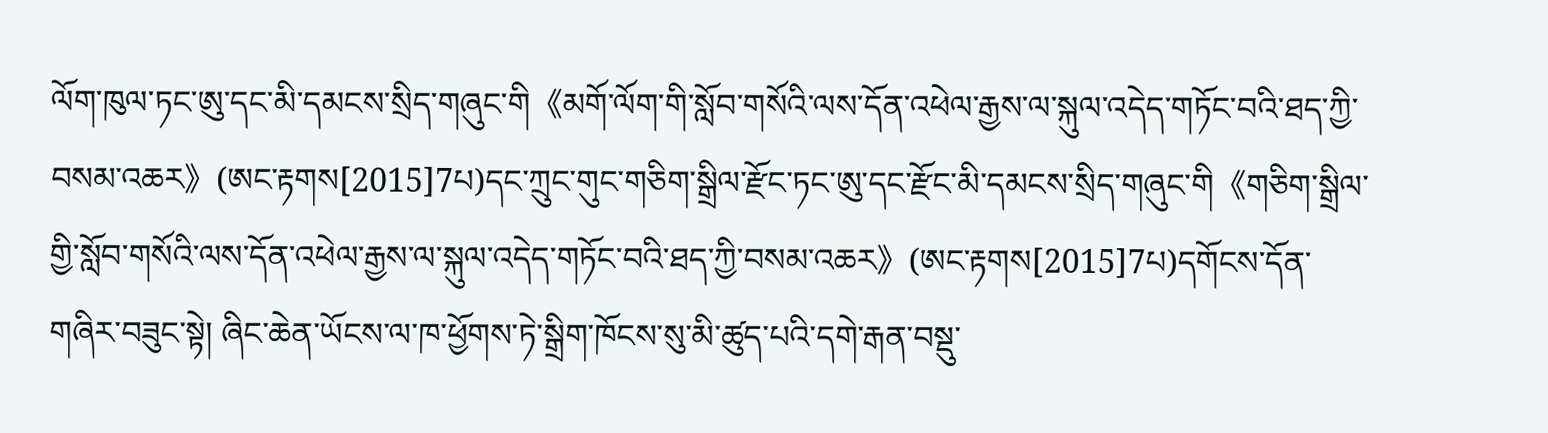ལོག་ཁུལ་ཏང་ཨུ་དང་མི་དམངས་སྲིད་གཞུང་གི《མགོ་ལོག་གི་སློབ་གསོའི་ལས་དོན་འཕེལ་རྒྱས་ལ་སྐུལ་འདེད་གཏོང་བའི་ཐད་ཀྱི་བསམ་འཆར》(ཨང་རྟགས[2015]7པ)དང་ཀྲུང་གུང་གཅིག་སྒྲིལ་རྫོང་ཏང་ཨུ་དང་རྫོང་མི་དམངས་སྲིད་གཞུང་གི《གཅིག་སྒྲིལ་གྱི་སློབ་གསོའི་ལས་དོན་འཕེལ་རྒྱས་ལ་སྐུལ་འདེད་གཏོང་བའི་ཐད་ཀྱི་བསམ་འཆར》(ཨང་རྟགས[2015]7པ)དགོངས་དོན་གཞིར་བཟུང་སྟེ། ཞིང་ཆེན་ཡོངས་ལ་ཁ་ཕྱོགས་ཏེ་སྒྲིག་ཁོངས་སུ་མི་ཚུད་པའི་དགེ་རྒན་བསྡུ་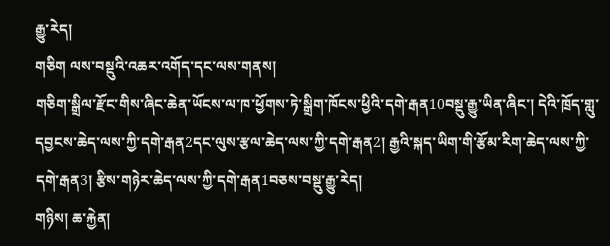རྒྱུ་རེད།
གཅིག ལས་བསྡུའི་འཆར་འགོད་དང་ལས་གནས།
གཅིག་སྒྲིལ་རྫོང་གིས་ཞིང་ཆེན་ཡོངས་ལ་ཁ་ཕྱོགས་ཏེ་སྒྲིག་ཁོངས་ཕྱིའི་དགེ་རྒན10བསྡུ་རྒྱུ་ཡིན་ཞིང་། དེའི་ཁྲོད་གླུ་དབྱངས་ཆེད་ལས་ཀྱི་དགེ་རྒན2དང་ལུས་རྩལ་ཆེད་ལས་ཀྱི་དགེ་རྒན2། རྒྱའི་སྐད་ཡིག་གི་རྩོམ་རིག་ཆེད་ལས་ཀྱི་དགེ་རྒན3། རྩིས་གཉེར་ཆེད་ལས་ཀྱི་དགེ་རྒན1བཅས་བསྡུ་རྒྱུ་རེད།
གཉིས། ཆ་རྐྱེན།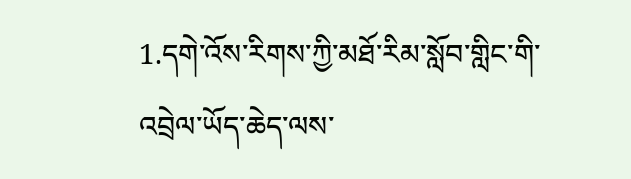1.དགེ་འོས་རིགས་ཀྱི་མཐོ་རིམ་སློབ་གླིང་གི་འབྲེལ་ཡོད་ཆེད་ལས་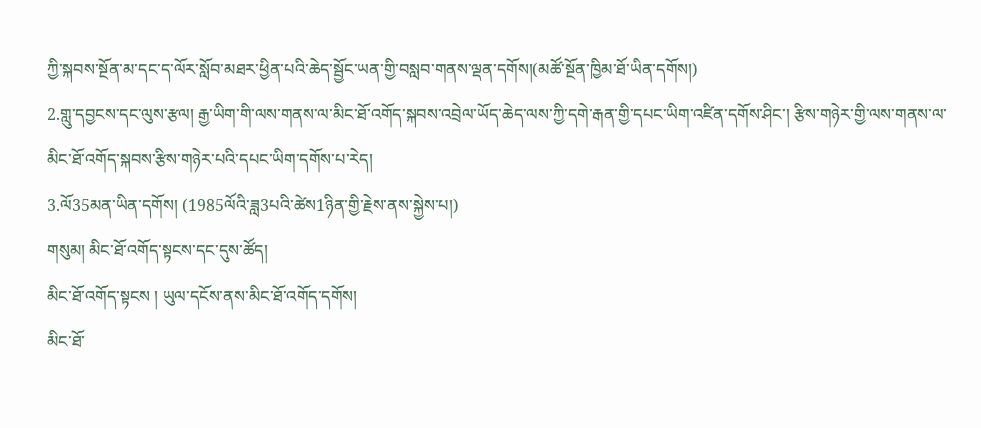ཀྱི་སྐབས་སྔོན་མ་དང་ད་ལོར་སློབ་མཐར་ཕྱིན་པའི་ཆེད་སྦྱོང་ཡན་གྱི་བསླབ་གནས་ལྡན་དགོས།(མཚོ་སྔོན་ཁྱིམ་ཐོ་ཡིན་དགོས།)
2.གླུ་དབྱངས་དང་ལུས་རྩལ། རྒྱ་ཡིག་གི་ལས་གནས་ལ་མིང་ཐོ་འགོད་སྐབས་འབྲེལ་ཡོད་ཆེད་ལས་ཀྱི་དགེ་རྒན་གྱི་དཔང་ཡིག་འཛིན་དགོས་ཤིང་། རྩིས་གཉེར་གྱི་ལས་གནས་ལ་མིང་ཐོ་འགོད་སྐབས་རྩིས་གཉེར་པའི་དཔང་ཡིག་དགོས་པ་རེད།
3.ལོ35མན་ཡིན་དགོས། (1985ལོའི་ཟླ3པའི་ཚེས1ཉིན་གྱི་རྗེས་ནས་སྐྱེས་པ།)
གསུམ། མིང་ཐོ་འགོད་སྟངས་དང་དུས་ཚོད།
མིང་ཐོ་འགོད་སྟངས ། ཡུལ་དངོས་ནས་མིང་ཐོ་འགོད་དགོས།
མིང་ཐོ་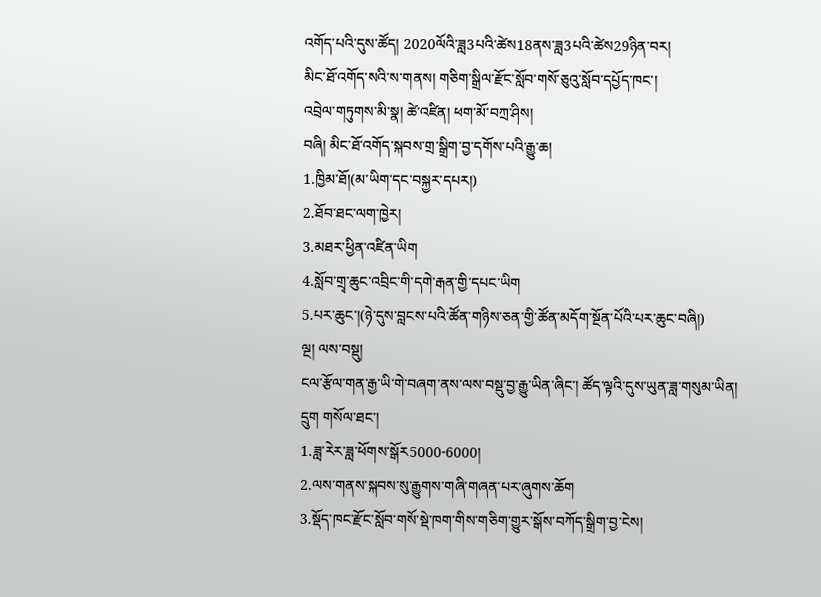འགོད་པའི་དུས་ཚོད། 2020ལོའི་ཟླ3པའི་ཚེས18ནས་ཟླ3པའི་ཚེས29ཉིན་བར།
མིང་ཐོ་འགོད་སའི་ས་གནས། གཅིག་སྒྲིལ་རྫོང་སློབ་གསོ་ཅུའུ་སློབ་དཔྱོད་ཁང་།
འབྲེལ་གཏུགས་མི་སྣ། ཚེ་འཛིན། ཕག་མོ་བཀྲ་ཤིས།
བཞི། མིང་ཐོ་འགོད་སྐབས་གྲ་སྒྲིག་བྱ་དགོས་པའི་རྒྱུ་ཆ།
1.ཁྱིམ་ཐོ།(མ་ཡིག་དང་བསྐྱར་དཔར།)
2.ཐོབ་ཐང་ལག་ཁྱེར།
3.མཐར་ཕྱིན་འཛིན་ཡིག
4.སློབ་གྲྭ་ཆུང་འབྲིང་གི་དགེ་རྒན་གྱི་དཔང་ཡིག
5.པར་ཆུང་།(ཉེ་དུས་བླངས་པའི་ཚོན་གཉིས་ཅན་གྱི་ཚོན་མདོག་སྔོན་པོའི་པར་ཆུང་བཞི།)
ལྔ། ལས་བསྡུ།
ངལ་རྩོལ་གན་རྒྱ་ཡི་གེ་བཞག་ནས་ལས་བསྡུ་བྱ་རྒྱུ་ཡིན་ཞིང་། ཚོད་ལྟའི་དུས་ཡུན་ཟླ་གསུམ་ཡིན།
དྲུག གསོལ་ཐང་།
1.ཟླ་རེར་ཟླ་ཕོགས་སྒོར5000-6000།
2.ལས་གནས་སྐབས་སུ་རྒྱུགས་གཞི་གཞན་པར་ཞུགས་ཆོག
3.སྡོད་ཁང་རྫོང་སློབ་གསོ་སྡེ་ཁག་གིས་གཅིག་གྱུར་སྒོས་བཀོད་སྒྲིག་བྱ་ངེས།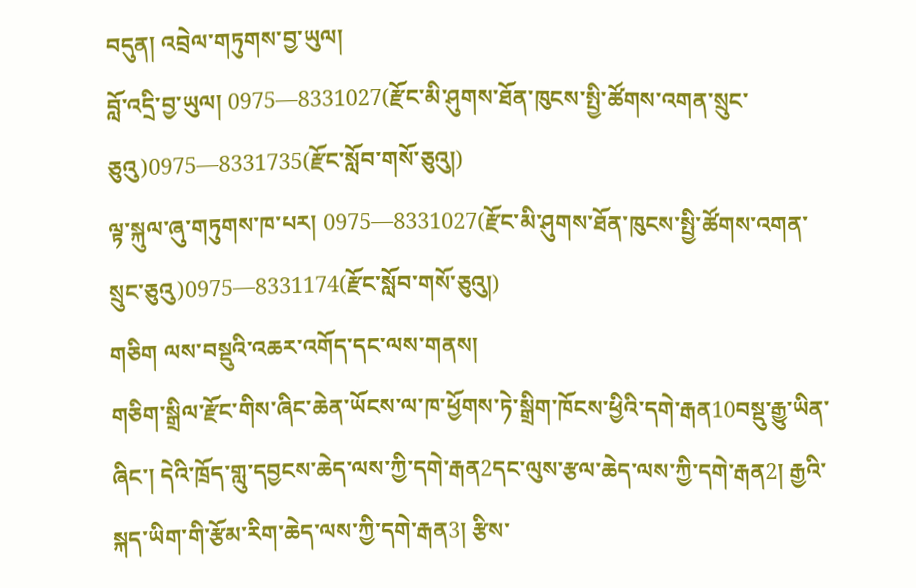བདུན། འབྲེལ་གཏུགས་བྱ་ཡུལ།
བློ་འདྲི་བྱ་ཡུལ། 0975—8331027(རྫོང་མི་ཤུགས་ཐོན་ཁུངས་སྤྱི་ཚོགས་འགན་སྲུང་ཅུའུ)0975—8331735(རྫོང་སློབ་གསོ་ཅུའུ།)
ལྟ་སྐུལ་ཞུ་གཏུགས་ཁ་པར། 0975—8331027(རྫོང་མི་ཤུགས་ཐོན་ཁུངས་སྤྱི་ཚོགས་འགན་སྲུང་ཅུའུ)0975—8331174(རྫོང་སློབ་གསོ་ཅུའུ།)
གཅིག ལས་བསྡུའི་འཆར་འགོད་དང་ལས་གནས།
གཅིག་སྒྲིལ་རྫོང་གིས་ཞིང་ཆེན་ཡོངས་ལ་ཁ་ཕྱོགས་ཏེ་སྒྲིག་ཁོངས་ཕྱིའི་དགེ་རྒན10བསྡུ་རྒྱུ་ཡིན་ཞིང་། དེའི་ཁྲོད་གླུ་དབྱངས་ཆེད་ལས་ཀྱི་དགེ་རྒན2དང་ལུས་རྩལ་ཆེད་ལས་ཀྱི་དགེ་རྒན2། རྒྱའི་སྐད་ཡིག་གི་རྩོམ་རིག་ཆེད་ལས་ཀྱི་དགེ་རྒན3། རྩིས་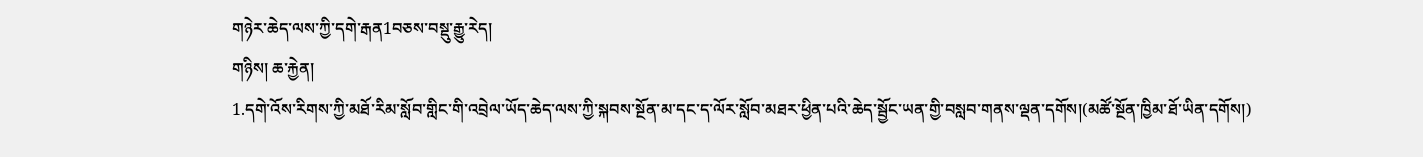གཉེར་ཆེད་ལས་ཀྱི་དགེ་རྒན1བཅས་བསྡུ་རྒྱུ་རེད།
གཉིས། ཆ་རྐྱེན།
1.དགེ་འོས་རིགས་ཀྱི་མཐོ་རིམ་སློབ་གླིང་གི་འབྲེལ་ཡོད་ཆེད་ལས་ཀྱི་སྐབས་སྔོན་མ་དང་ད་ལོར་སློབ་མཐར་ཕྱིན་པའི་ཆེད་སྦྱོང་ཡན་གྱི་བསླབ་གནས་ལྡན་དགོས།(མཚོ་སྔོན་ཁྱིམ་ཐོ་ཡིན་དགོས།)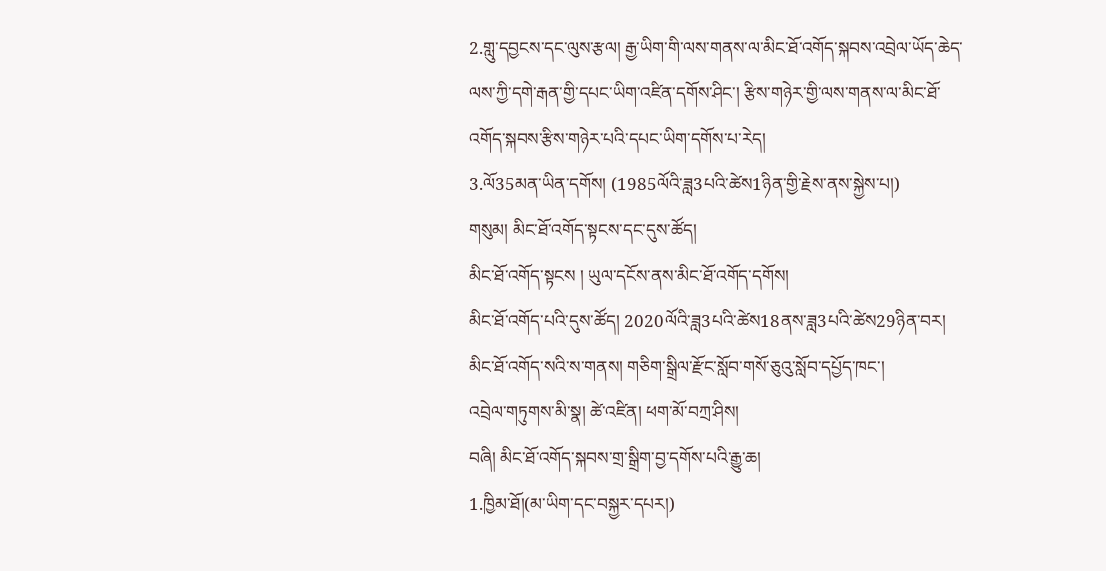2.གླུ་དབྱངས་དང་ལུས་རྩལ། རྒྱ་ཡིག་གི་ལས་གནས་ལ་མིང་ཐོ་འགོད་སྐབས་འབྲེལ་ཡོད་ཆེད་ལས་ཀྱི་དགེ་རྒན་གྱི་དཔང་ཡིག་འཛིན་དགོས་ཤིང་། རྩིས་གཉེར་གྱི་ལས་གནས་ལ་མིང་ཐོ་འགོད་སྐབས་རྩིས་གཉེར་པའི་དཔང་ཡིག་དགོས་པ་རེད།
3.ལོ35མན་ཡིན་དགོས། (1985ལོའི་ཟླ3པའི་ཚེས1ཉིན་གྱི་རྗེས་ནས་སྐྱེས་པ།)
གསུམ། མིང་ཐོ་འགོད་སྟངས་དང་དུས་ཚོད།
མིང་ཐོ་འགོད་སྟངས ། ཡུལ་དངོས་ནས་མིང་ཐོ་འགོད་དགོས།
མིང་ཐོ་འགོད་པའི་དུས་ཚོད། 2020ལོའི་ཟླ3པའི་ཚེས18ནས་ཟླ3པའི་ཚེས29ཉིན་བར།
མིང་ཐོ་འགོད་སའི་ས་གནས། གཅིག་སྒྲིལ་རྫོང་སློབ་གསོ་ཅུའུ་སློབ་དཔྱོད་ཁང་།
འབྲེལ་གཏུགས་མི་སྣ། ཚེ་འཛིན། ཕག་མོ་བཀྲ་ཤིས།
བཞི། མིང་ཐོ་འགོད་སྐབས་གྲ་སྒྲིག་བྱ་དགོས་པའི་རྒྱུ་ཆ།
1.ཁྱིམ་ཐོ།(མ་ཡིག་དང་བསྐྱར་དཔར།)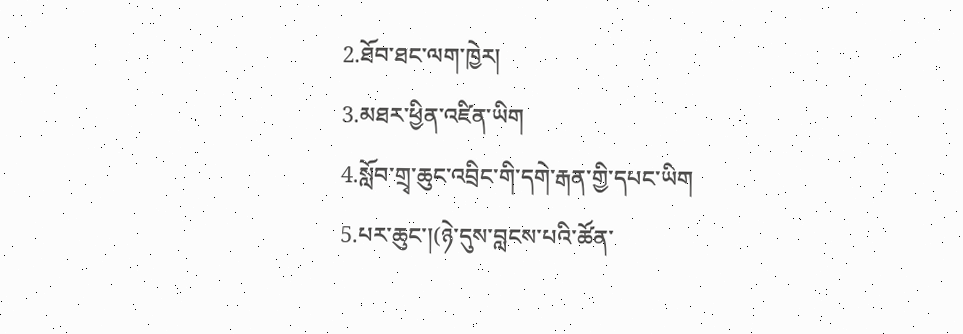2.ཐོབ་ཐང་ལག་ཁྱེར།
3.མཐར་ཕྱིན་འཛིན་ཡིག
4.སློབ་གྲྭ་ཆུང་འབྲིང་གི་དགེ་རྒན་གྱི་དཔང་ཡིག
5.པར་ཆུང་།(ཉེ་དུས་བླངས་པའི་ཚོན་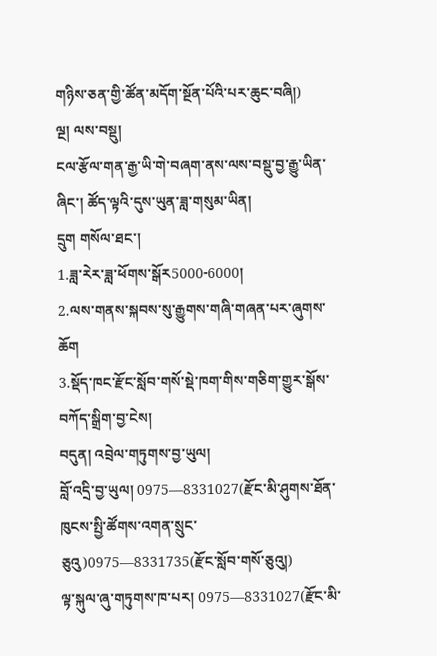གཉིས་ཅན་གྱི་ཚོན་མདོག་སྔོན་པོའི་པར་ཆུང་བཞི།)
ལྔ། ལས་བསྡུ།
ངལ་རྩོལ་གན་རྒྱ་ཡི་གེ་བཞག་ནས་ལས་བསྡུ་བྱ་རྒྱུ་ཡིན་ཞིང་། ཚོད་ལྟའི་དུས་ཡུན་ཟླ་གསུམ་ཡིན།
དྲུག གསོལ་ཐང་།
1.ཟླ་རེར་ཟླ་ཕོགས་སྒོར5000-6000།
2.ལས་གནས་སྐབས་སུ་རྒྱུགས་གཞི་གཞན་པར་ཞུགས་ཆོག
3.སྡོད་ཁང་རྫོང་སློབ་གསོ་སྡེ་ཁག་གིས་གཅིག་གྱུར་སྒོས་བཀོད་སྒྲིག་བྱ་ངེས།
བདུན། འབྲེལ་གཏུགས་བྱ་ཡུལ།
བློ་འདྲི་བྱ་ཡུལ། 0975—8331027(རྫོང་མི་ཤུགས་ཐོན་ཁུངས་སྤྱི་ཚོགས་འགན་སྲུང་ཅུའུ)0975—8331735(རྫོང་སློབ་གསོ་ཅུའུ།)
ལྟ་སྐུལ་ཞུ་གཏུགས་ཁ་པར། 0975—8331027(རྫོང་མི་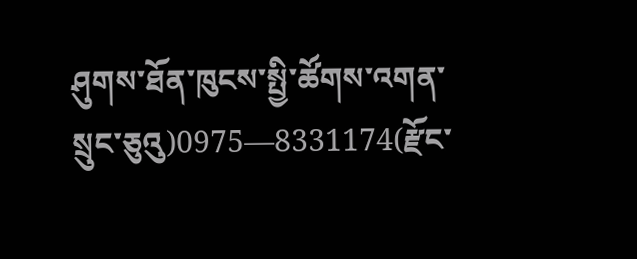ཤུགས་ཐོན་ཁུངས་སྤྱི་ཚོགས་འགན་སྲུང་ཅུའུ)0975—8331174(རྫོང་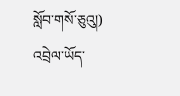སློབ་གསོ་ཅུའུ།)
འབྲེལ་ཡོད་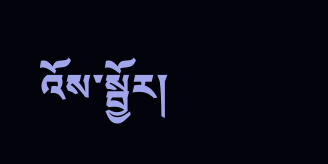འོས་སྦྱོར།